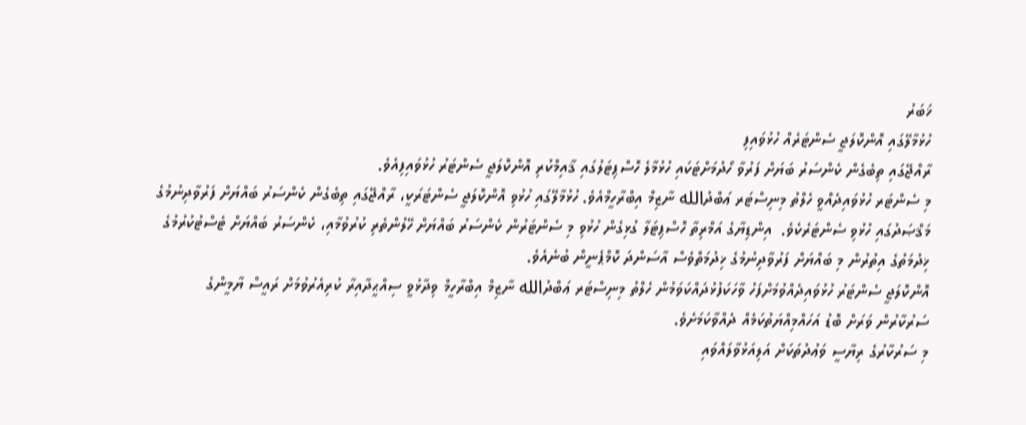ޚަބަރު
ހުޅުމާލޭގައި އޮންކޮލަޖީ ސެންޓަރެއް ހުޅުވައިފި
ރާއްޖޭގައި ތިބެގެން ކެންސަރު ބަޔަށް ފަރުވާ ހޯދުމަށްޓަކައި ހުޅުމާލެ ހޮސްޕިޓަލުގައި ޤާއިމްކުރި އޮންކޮލަޖީ ސެންޓަރު ހުޅުވައިފިއެވެ.
މި ސެންޓަރ ހުޅުވައިދެއްވީ ހެލްތު މިނިސްޓަރ ޢަބްދުالله ނާޒިމް އިބްރާހީމްއެވެ. ހުޅުމާލޭގައި ހުޅުވި އޮންކޮލަޖީ ސެންޓަރަކީ، ރާއްޖޭގައި ތިބެގެން ކެންސަރު ބައްޔަށް ފަރުވާދިނުމުގެ މަޤްޞަދުގައި ހުޅުވި ސެންޓަރެކެވެ.  އިންޑިޔާގެ އަމްރިތާ ހޮސްޕިޓަލާ ގުޅިގެން ހުޅުވި މި ސެންޓަރުން ކެންސަރު ބައްޔަށް ހޭލުންތެރި ކުރުވުމާއި، ކެންސަރު ބައްޔަށް ޓެސްޓުކުރުމުގެ ޚިދުމަތުގެ އިތުރުން މި ބައްޔަށް ފަރުވާދިނުމުގެ ޚިދުމަތްވެސް އާސަންދަ ކޮމްޕެނީން ބުނެއެވެ.
އޮންކޮލަޖީ ސެންޓަރު ހުޅުވައިދެއްވުމަށްފަހު ވާހަކަފުޅުދައްކަވަމުން ހެލްތު މިނިސްޓަރ ޢަބްދުالله ނާޒިމް އިބްރާހީމް ވިދާޅުވީ ސިއްޙީދާއިރާ ކުރިއެރުވުމަށް ރައީސް ޔާމީންގެ ސަރުކާރުން ވަރަށް ބޮޑު އަހައްމިއްޔަތުކަމެއް ދެއްވާކަމަށެވެ.
މި ސަރުކާރުގެ ރިޔާސީ ވަޢުދުތަކަށް އަލިއަޅުވާލައްވައި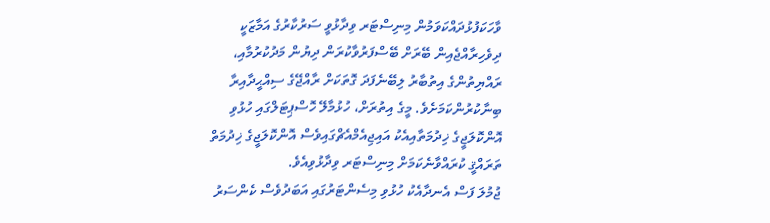ވާހަކަފުޅުދައްކަވަމުން މިނިސްޓަރ ވިދާޅުވީ ސަރުކާރުގެ އަމާޒަކީ ދިވެހިރާއްޖެއިން ބޭރަށް ބޭސްފަރުވާކުރަން ދިޔުން މަދުކުރުމާއި، ރައްޔިތުންގެ އިތުބާރު ލިބޭނެފަދަ ގޮތަކަށް ރާއްޖޭގެ ސިއްޙީދާއިރާ ބިނާކުރުންކަމަށެވެ. މީގެ އިތުރަށް، ހުޅުމާލޭ ހޮސްޕިޓަލްގައި ހުޅުވި އޮންކޮލަޖީގެ ޚިދުމަތާއިއެކު އައިޖިއެމްއެޗްގައިވެސް އޮންކޮލަޖީގެ ޚިދުމަތް ތަރައްޤީ ކުރައްވާނެކަމަށް މިނިސްޓަރ ވިދާޅުވިއެވެ.
ޖުމުލަ ފަސް އެނދާއެކު ހުޅުވި މިސެންޓަރުގައި އަބަދުވެސް ކެންސަރު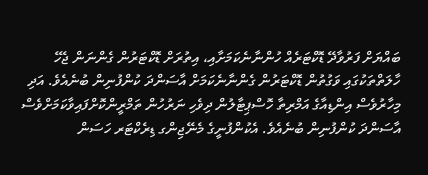ބައްޔަށް ފަރުވާދޭ ޑޮކްޓަރެއް ހުންނާނެކަމަށާއި، އިތުރަށް ޑޮކްޓަރުން ގެންނަން ޖެހޭ ހާލަތްތަކުގައި ވަގުތުން ޑޮކްޓަރުން ގެންނާނެކަމަށް އާސަންދަ ކުންފުނިން ބުނެއެވެ. އަދި މިހާރުވެސް އިންޑިއާގެ އަމްރިތާ ހޮސްޕިޓާލުން ދިވެހި ނަރުހުން ތަމްރީންކޮށްފައިވާކަމަށްވެސް އާސަންދަ ކުންފުނިން ބުނެއެވެ. އެކުންފުނީގެ މެނޭޖިންގ ޑިރެކްޓަރ ހަސަން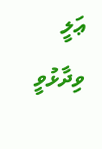ޢަލީ ވިދާޅުވީ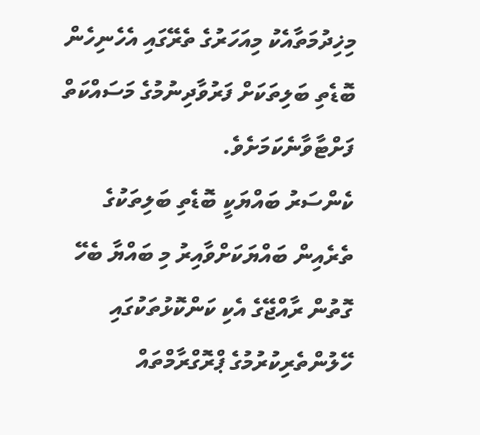މިޚިދުމަތާއެކު މިއަހަރުގެ ތެރޭގައި އެހެނިހެން ބޮޑެތި ބަލިތަކަށް ފަރުވާދިނުމުގެ މަސައްކަތް ފަށްޓާވާނެކަމަށެވެ.
ކެންސަރު ބައްޔަކީ ބޮޑެތި ބަލިތަކުގެ ތެރެއިން ބައްޔަކަށްވާއިރު މި ބައްޔާ ބެހޭ ގޮތުން ރާއްޖޭގެ އެކި ކަންކޮޅުތަކުގައި ހޭލުންތެރިކުރުމުގެ ޕްރޮގްރާމްތައް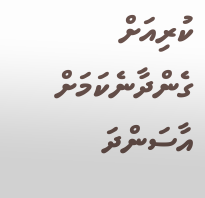ކުރިއަށް ގެންދާނެކަމަށް އާސަންދަ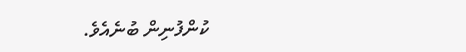ކުންފުނިން ބުނެއެވެ.